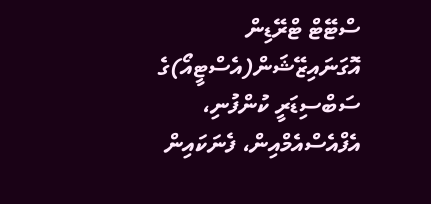ސްޓޭޓް ޓްރޭޑިން އޮގަނައިޒޭޝަން(އެސްޓީއޯ)ގެ ސަބްސިޑަރީ ކުންފުނި، އެފްއެސްއެމްއިން، ފެނަކައިން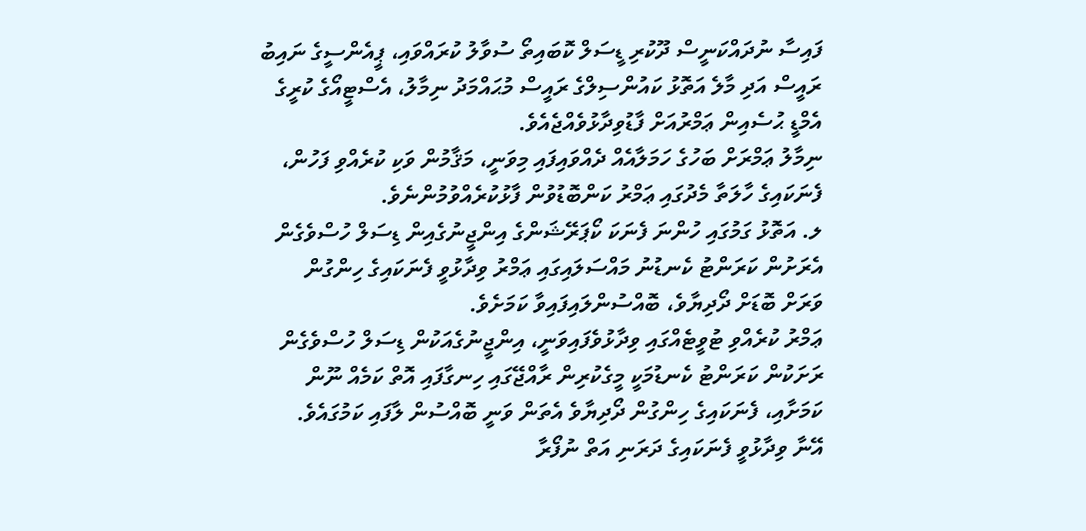ފައިސާ ނުދައްކަނީސް ދޫކުރި ޑީސަލް ކޮބައިތޯ ސުވާލު ކުރައްވައި، ޕީއެންސީގެ ނައިބު ރައީސް އަދި މާލެ އަތޮޅު ކައުންސިލްގެ ރައީސް މުޙައްމަދު ނިމާލު، އެސްޓީއޯގެ ކުރީގެ އެމްޑީ ޙުސެއިން ޢަމްރުއަށް ފާޑުވިދާޅުވެއްޖެއެވެ.
ނިމާލު ޢަމްރަށް ބަހުގެ ހަމަލާއެއް ދެއްވައިފައި މިވަނީ، މަޤާމުން ވަކި ކުރެއްވި ފަހުން، ފެނަކައިގެ ހާލަތާ މެދުގައި ޢަމްރު ކަންބޮޑުވުން ފާޅުކުރެއްވުމުންނެވެ.
ލ. އަތޮޅު ގަމުގައި ހުންނަ ފެނަކަ ކޯޕަރޭޝަންގެ އިންޖީނުގެއިން ޑިސަލް ހުސްވެގެން އެރަށުން ކަރަންޓު ކެނޑުނު މައްސަލައިގައި ޢަމްރު ވިދާޅުވީ ފެނަކައިގެ ހިންގުން ވަރަށް ބޮޑަށް ދޯދިޔާވެ، ބޮއްސުންލައިފައިވާ ކަމަށެވެ.
ޢަމްރު ކުރެއްވި ޓުވީޓެއްގައި ވިދާޅުވެފައިވަނީ، އިންޖީނުގެއަކުން ޑިސަލް ހުސްވެގެން ރަށަކުން ކަރަންޓު ކެނޑުމަކީ މީގެކުރިން ރާއްޖޭގައި ހިނގާފައި އޮތް ކަމެއް ނޫން ކަމަށާއި، ފެނަކައިގެ ހިންގުން ދޯދިޔާވެ އެތަން ވަނީ ބޮއްސުން ލާފައި ކަމުގައެވެ.
އޭނާ ވިދާޅުވީ ފެނަކައިގެ ދަރަނި އަތް ނުފޯރާ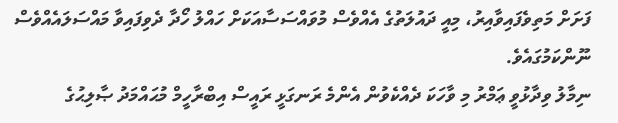ފަށަށް މަތިވެފައިވާއިރު، މިއީ ދައުލަތުގެ އެއްވެސް މުވައްސަސާއަކަށް ހައްލު ހޯދާ ދެވިފައިވާ މައްސަލައެއްވެސް ނޫންކަމުގައެވެ.
ނިމާލު ވިދާޅުވީ ޢަމްރު މި ވާހަކަ ދެއްކެވުން އެންމެ ރަނގަޅީ ރައީސް އިބްރާހީމް މުޙައްމަދު ޞާލިޙުގެ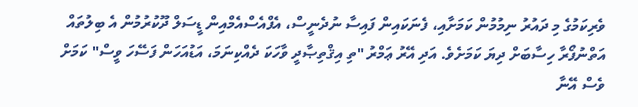ވެރިކަމުގެ މި ދައުރު ނިމުމުން ކަމަށާއި، ފެނަކައިން ފައިސާ ނުދެނީސް، އެފްއެސްއެމްއިން ޑީސަލް ދޫކުރުމުން އެ ބިލުތައް އަތްނުފޯރާ ހިސާބަށް ދިޔަ ކަމަށެވެ. އަދި އޭރު ޢަމްރު "ތި އިޤްތިޞާދީ ވާހަކަ ދެއްކިނަމަ، އަޑުއަހަން ފަސޭހަ ވީސް" ކަމަށް ވެސް އޭނާ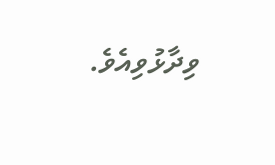ވިދާޅުވިއެވެ.